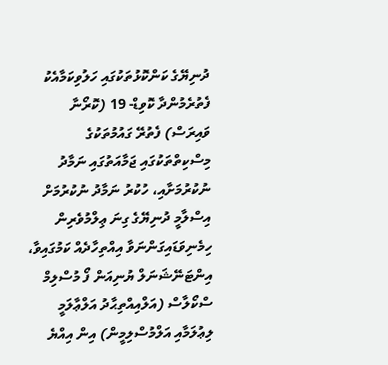ދުނިޔޭގެ ކަންކޮޅުތަކުގައި ހަލުވިކަމާއެކު ފެތުރެމުންދާ ކޮވިޑް- 19 (ކޮރޯނާ ވައިރަސް) ފެތުރޭ ގައުމުތަކުގެ މިސްކިތްތަކުގައި ޖަމާއަތުގައި ނަމާދު ނުކުރުމަށާއި، ހުކުރު ނަމާދު ނުކުރުމަށް އިސްލާމީ ދުނިޔޭގެ ގިނަ ޢިލްމުވެރިން ހިމެނިވަޑައިގަންނަވާ އިއްތިހާދެއް ކަމުގައިވާ، އިންޓަނޭޝަނަލް ޔުނިއަން ފޯ މުސްލިމް ސްކޯލާސް (އަލްއިއްތިޙާދު އަލްޢާލަމީ ލިޢުލަމާއި އަލްމުސްލިމީން) އިން އިއްޔެ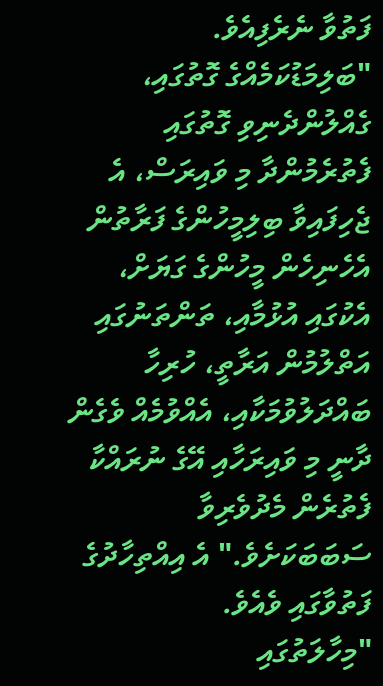ފަތުވާ ނެރެފިއެވެ.
"ބަލިމަޑުކަމެއްގެ ގޮތުގައި، ގެއްލުންދެނިވި ގޮތުގައި ފެތުރެމުންދާ މި ވައިރަސް، އެ ޖެހިފައިވާ ބިލިމީހުންގެ ފަރާތުން އެހެނިހެން މީހުންގެ ގަޔަށް، އެކުގައި އުޅުމާއި، ތަންތަނުގައި އަތްލުމުން އަރާތީ، ހުރިހާ ބައްދަލުވުމަކާއި، އެއްވުމެއް ވެގެން ދާނީ މި ވައިރަހާއި އޭގެ ނުރައްކާ ފެތުރެން މެދުވެރިވާ ސަބަބަކަށެވެ." އެ އިއްތިހާދުގެ ފަތުވާގައި ވެއެވެ.
"މިހާލަތުގައި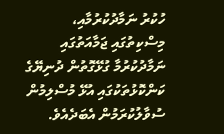ހުކުރު ނަމާދުކުރުމާއި، މިސްކިތުގައި ޖަމާއަތުގައި ނަމާދުކުރުމާ ގުޅޭގޮތުން ދުނިޔޭގެ ކަންކޮޅުތަކުގައި އުޅޭ މުސްލިމުން ސުވާލުކުރަމުން އެބަދެއެވެ.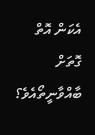އެކަން އޮތް ގޮތަށް ބާއްވާނީތޯއެވެ؟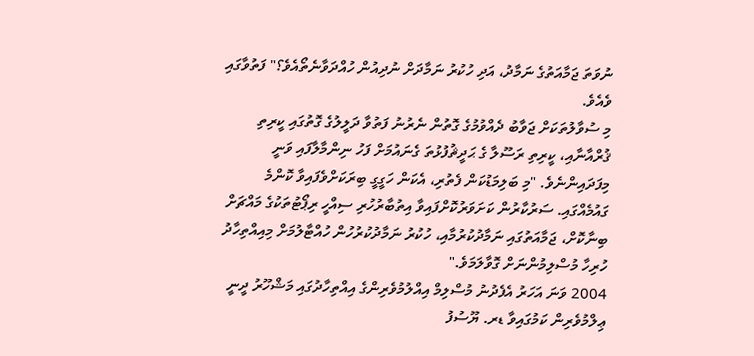ނުވަތަ ޖަމާއަތުގެ ނަމާދު، އަދި ހުކުރު ނަމާދަށް ނުދިއުން ހުއްދަވާނެތޯއެވެ؟" ފަތުވާގައި ވެއެވެ.
މި ސުވާލުތަކަށް ޖަވާބު ދެއްވުމުގެ ގޮތުން ނެރުނު ފަތުވާ ދަލީލުގެ ގޮތުގައި ކީރިތި ޤުރްއާނާއި، ކީރިތި ރަސޫލާ ގެ ޙަދީޘުފުޅުތަ ގެނައުމަށް ފަހު ނިންމާލާފައި ވަނީ މިފަދައިންނެވެ. "މި ބަލިމަޑުކަން ފެތުރި، އެކަން ހަގީގީ ބިރަކަށްވެފައިވާ ކޮންމެ ގައުމެއްގައި. ސަރުކާރުން ކަށަވަރުކޮށްފައިވާ އިތުބާރުހުރި ސިއްހީ ރިޕޯޓުތަކުގެ މައްޗަށް ބިނާކޮށް، ޖަމާއަތުގައި ނަމާދުކުރުމާއި، ހުކުރު ނަމާދުކުރުހުން ހުއްޓާލުމަށް މިއިއްތިހާދު ހުރިހާ މުސްލިމުންނަށް ގޮވާލަމަވެ."
2004 ވަނަ އަހަރު އެފެދުނު މުސްލިމް އިއްލުމުވެރިންގެ އިއްތިހާދުގައި މަޝްހޫރު ދީނީ ޢިލްމުވެރިން ކަމުގައިވާ ޑރ. ޔޫސުފު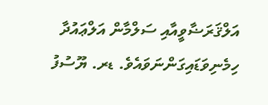އަލްޤަރަޟާވީއާއި ސަލްމާން އަލްޢައުދާ ހިމެނިވަޑައިގަންނަވައެވެ. ޑރ. ޔޫސުފު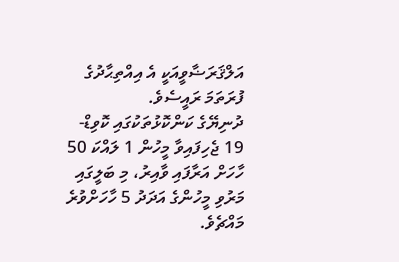އަލްޤަރަޟާވީއަކީ އެ އިއްތިޙާދުގެ ފުރަތަމަ ރައީސެވެ.
ދުނިޔޭގެ ކަންކޮޅުތަކުގައި ކޮވިޑް- 19 ޖެހިފައިވާ މީހުން 1 ލައްކަ 50 ހާހަށް އަރާފައި ވާއިރު، މި ބަލީގައި މަރުވި މީހުންގެ އަދަދު 5 ހާހަށްވުރެ މައްޗެވެ.